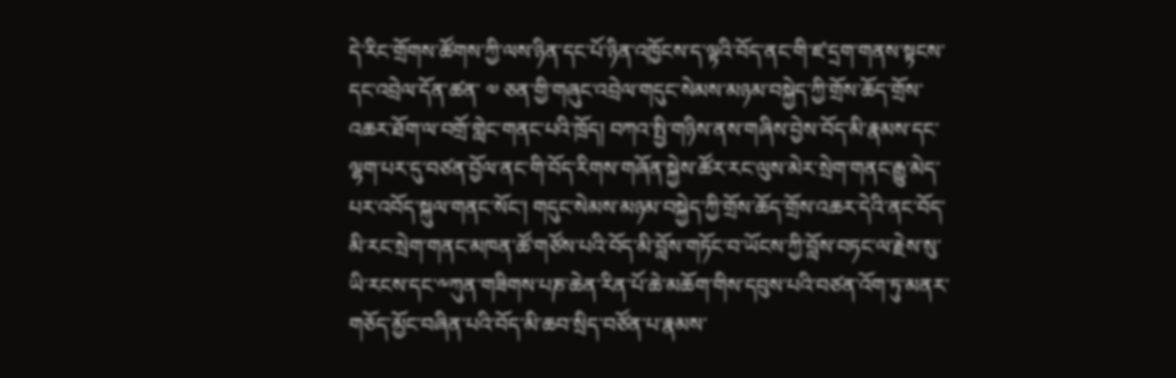དེ་རིང་གྲོགས་ཚོགས་ཀྱི་ལས་ཉིན་དང་པོ་ཉིན་འཁྱོངས་ད་ལྟའི་བོད་ནང་གི་ཛ་དྲག་གནས་སྟངས་དང་འབྲེལ་དོན་ཚན་ ༧ ཅན་གྱི་གཞུང་འབྲེལ་གདུང་སེམས་མཉམ་བསྐྱེད་ཀྱི་གྲོས་ཆོད་གྲོས་འཆར་ཐོག་ལ་བགྲོ་གླེང་གནང་པའི་ཁྲོད། བཀའ་སྤྱི་གཉིས་ནས་གཞིས་བྱེས་བོད་མི་རྣམས་དང་ལྷག་པར་དུ་བཙན་བྱོལ་ནང་གི་བོད་རིགས་གཞོན་སྐྱེས་ཚོར་རང་ལུས་མེར་སྲེག་གནང་རྒྱུ་མེད་པར་འབོད་སྐུལ་གནང་སོང་། གདུང་སེམས་མཉམ་བསྐྱེད་ཀྱི་གྲོས་ཆོད་གྲོས་འཆར་དེའི་ནང་བོད་མི་རང་སྲེག་གནང་མཁན་ཚོ་གཙོས་པའི་བོད་མི་བློས་གཏོང་བ་ཡོངས་ཀྱི་བློས་བཏང་ལ་རྗེས་སུ་ཡི་རངས་དང་༸ཀུན་གཟིགས་པཎ་ཆེན་རིན་པོ་ཆེ་མཆོག་གིས་དབུས་པའི་བཙན་འོག་ཏུ་མནར་གཅོད་མྱོང་བཞིན་པའི་བོད་མི་ཆབ་སྲིད་བཙོན་པ་རྣམས་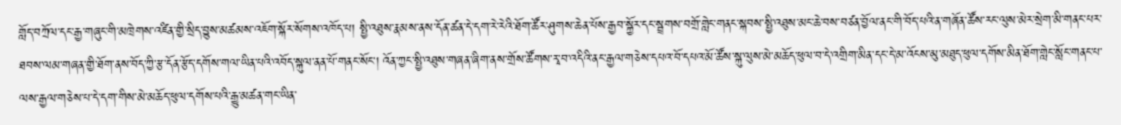གློད་བཀྲོལ་དང་རྒྱ་གཞུང་གི་མཁྲེགས་འཛིན་གྱི་སྲིད་བྱུས་མཚམས་འཇོག་སྐོར་སོགས་འཁོད་པ། སྤྱི་འཐུས་རྣམས་ནས་དོན་ཚན་དེ་དག་རེ་རེའི་ཐོག་ཚོར་ཤུགས་ཆེན་པོས་རྒྱབ་སྐྱོར་དང་སྦྲགས་བགྲོ་གླེང་གནང་སྐབས་སྤྱི་འཐུས་མང་ཆེ་བས་བཙན་བྱོལ་ནང་གི་བོད་པའི་ན་གཞོན་ཚོས་རང་ལུས་མེར་སྲེག་མི་གནང་པར་ཐབས་ལམ་གཞན་གྱི་ཐོག་ནས་བོད་ཀྱི་རྩ་དོན་རྩོད་དགོས་གལ་ཡིན་པའི་འབོད་སྐུལ་ནན་པོ་གནང་སོང་། འོན་ཀྱང་སྤྱི་འཐུས་གཞན་ཞིག་ནས་གྲོས་ཚོགས་རྭ་བ་འདིའི་ནང་རྒྱལ་གཅེས་དཔའ་བོ་དཔའ་མོ་ཚོས་སྐུ་ལུས་མེ་མཆོད་ཕུལ་བ་དེ་འགྲིག་མིན་དང་དེ་མ་འོངས་མུ་མཐུད་ཕུལ་དགོས་མིན་ཐོག་གླེང་སློང་གནང་པ་ལས་རྒྱལ་གཅེས་པ་དེ་དག་གིས་མེ་མཆོད་ཕུལ་དགོས་པའི་རྒྱུ་མཚན་གང་ཡིན་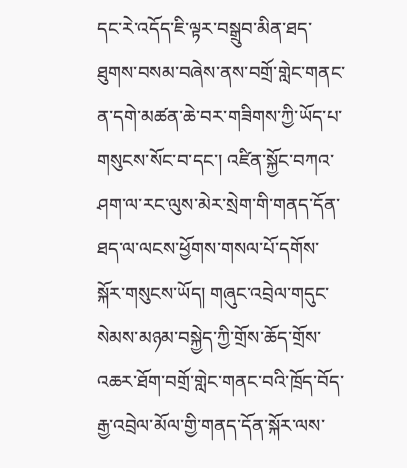དང་རེ་འདོད་ཇི་ལྟར་བསྒྲུབ་མིན་ཐད་ཐུགས་བསམ་བཞེས་ནས་བགྲོ་གླེང་གནང་ན་དགེ་མཚན་ཆེ་བར་གཟིགས་ཀྱི་ཡོད་པ་གསུངས་སོང་བ་དང་། འཛིན་སྐྱོང་བཀའ་ཤག་ལ་རང་ལུས་མེར་སྲེག་གི་གནད་དོན་ཐད་ལ་ལངས་ཕྱོགས་གསལ་པོ་དགོས་སྐོར་གསུངས་ཡོད། གཞུང་འབྲེལ་གདུང་སེམས་མཉམ་བསྐྱེད་ཀྱི་གྲོས་ཆོད་གྲོས་འཆར་ཐོག་བགྲོ་གླེང་གནང་བའི་ཁྲོད་བོད་རྒྱ་འབྲེལ་མོལ་གྱི་གནད་དོན་སྐོར་ལས་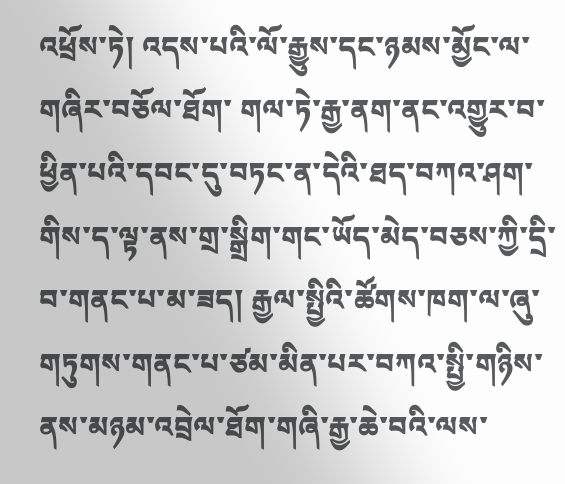འཕྲོས་ཏེ། འདས་པའི་ལོ་རྒྱུས་དང་ཉམས་མྱོང་ལ་གཞིར་བཅོལ་ཐོག་ གལ་ཏེ་རྒྱ་ནག་ནང་འགྱུར་བ་ཕྱིན་པའི་དབང་དུ་བཏང་ན་དེའི་ཐད་བཀའ་ཤག་གིས་ད་ལྟ་ནས་གྲ་སྒྲིག་གང་ཡོད་མེད་བཅས་ཀྱི་དྲི་བ་གནང་པ་མ་ཟད། རྒྱལ་སྤྱིའི་ཚོགས་ཁག་ལ་ཞུ་གཏུགས་གནང་པ་ཙམ་མིན་པར་བཀའ་སྤྱི་གཉིས་ནས་མཉམ་འབྲེལ་ཐོག་གཞི་རྒྱ་ཆེ་བའི་ལས་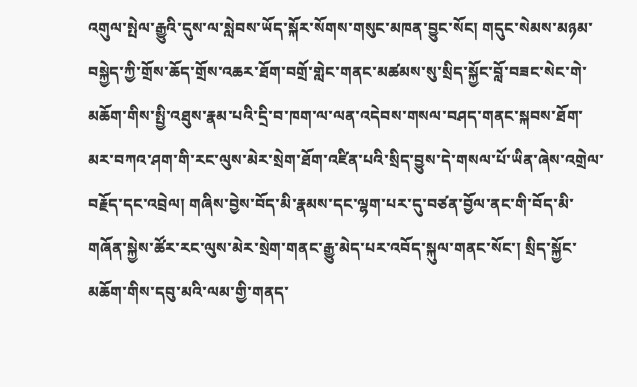འགུལ་སྤེལ་རྒྱུའི་དུས་ལ་སླེབས་ཡོད་སྐོར་སོགས་གསུང་མཁན་བྱུང་སོང། གདུང་སེམས་མཉམ་བསྐྱེད་ཀྱི་གྲོས་ཆོད་གྲོས་འཆར་ཐོག་བགྲོ་གླེང་གནང་མཚམས་སུ་སྲིད་སྐྱོང་བློ་བཟང་སེང་གེ་མཆོག་གིས་སྤྱི་འཐུས་རྣམ་པའི་དྲི་བ་ཁག་ལ་ལན་འདེབས་གསལ་བཤད་གནང་སྐབས་ཐོག་མར་བཀའ་ཤག་གི་རང་ལུས་མེར་སྲེག་ཐོག་འཛིན་པའི་སྲིད་བྱུས་དེ་གསལ་པོ་ཡིན་ཞེས་འགྲེལ་བརྗོད་དང་འབྲེལ། གཞིས་བྱེས་བོད་མི་རྣམས་དང་ལྷག་པར་དུ་བཙན་བྱོལ་ནང་གི་བོད་མི་གཞོན་སྐྱེས་ཚོར་རང་ལུས་མེར་སྲེག་གནང་རྒྱུ་མེད་པར་འབོད་སྐུལ་གནང་སོང་། སྲིད་སྐྱོང་མཆོག་གིས་དབུ་མའི་ལམ་གྱི་གནད་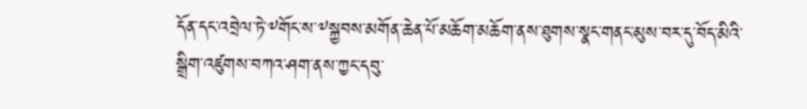དོན་དང་འབྲེལ་ཏེ་༸གོང་ས་༸སྐྱབས་མགོན་ཆེན་པོ་མཆོག་མཆོག་ནས་ཐུགས་སྣང་གནང་མུས་བར་དུ་བོད་མིའི་སྒྲིག་འཛུགས་བཀའ་ཤག་ནས་ཀྱང་དབུ་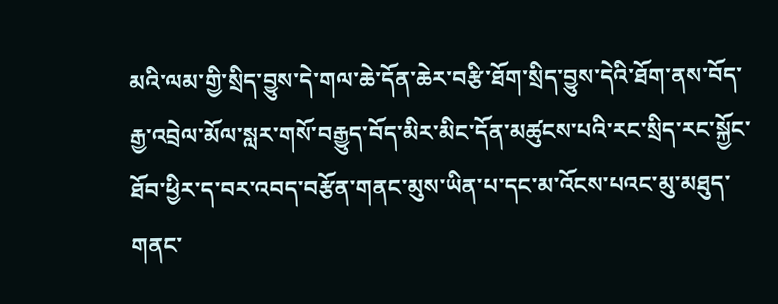མའི་ལམ་གྱི་སྲིད་བྱུས་དེ་གལ་ཆེ་དོན་ཆེར་བརྩི་ཐོག་སྲིད་བྱུས་དེའི་ཐོག་ནས་བོད་རྒྱ་འབྲེལ་མོལ་སླར་གསོ་བརྒྱུད་བོད་མིར་མིང་དོན་མཚུངས་པའི་རང་སྲིད་རང་སྐྱོང་ཐོབ་ཕྱིར་ད་བར་འབད་བརྩོན་གནང་མུས་ཡིན་པ་དང་མ་འོངས་པའང་མུ་མཐུད་གནང་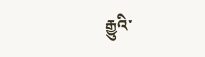རྒྱུའི་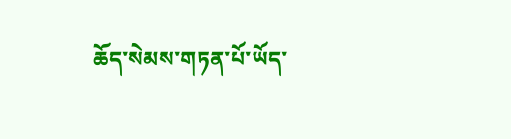ཆོད་སེམས་གཏན་པོ་ཡོད་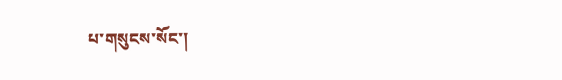པ་གསུངས་སོང་།